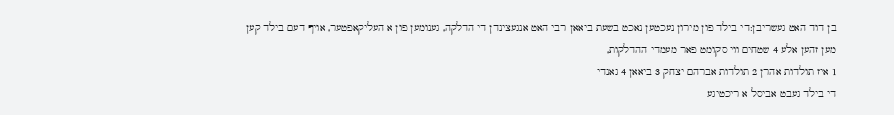בן דוד האט געשריבן:די בילד פון מירון נעכטען נאכט בשעת ביאאן רבי האט אנגעצינדן די הדלקה, גענומען פון א העליקאפטער, אויף דעם בילד קען מען זהען אלע 4 שטחים ווי ס'קומט פאר מעמדי ההדלקות,
1 איז תולדות אהרן 2 תולדות אברהם יצחק 3 ביאאן 4 גאנדי
די בילד געבט אביסל א ריכטיגע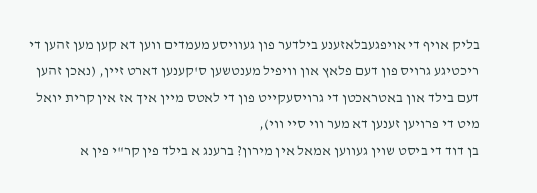בליק אויף די אויפגעבלאזענע בילדער פון געוויסע מעמדים ווען דא קען מען זהען די ריכטיגע גרויס פון דעם פלאץ און וויפיל מענטשען ס'קענען דארט זיין, (נאכן זהען דעם בילד און באטראכטן די גרויסעקייט פון די לאטס מיין איך אז אין קרית יואל מיט די פרויען זענען דא מער ווי סיי ווי),
בן דוד די ביסט שוין געווען אמאל אין מירון? ברענג א בילד פין קר"י פין א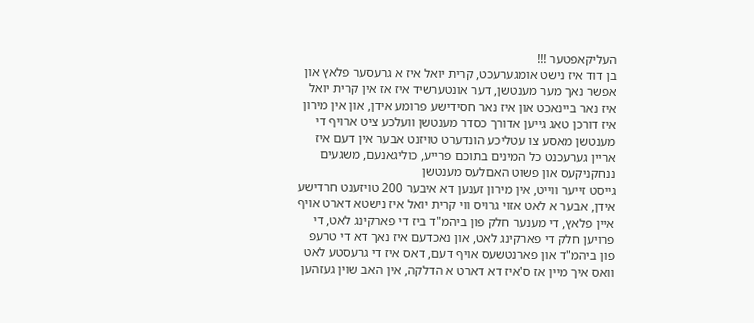העליקאפטער !!!
בן דוד איז נישט אומגערעכט, קרית יואל איז א גרעסער פלאץ און אפשר נאך מער מענטשן, דער אונטערשיד איז אז אין קרית יואל איז נאר ביינאכט און איז נאר חסידישע פרומע אידן, און אין מירון איז דורכן טאג גייען אדורך כסדר מענטשן וועלכע ציט ארויף די מענטשן מאסע צו עטליכע הונדערט טויזנט אבער אין דעם איז אריין גערעכנט כל המינים בתוכם פרייע, כוליגאנעם, משגעים ננחקניקעס און פשוט האםלעס מענטשן
גייסט זייער ווייט, אין מירון זענען דא איבער 200 טויזענט חרדישע אידן, אבער א לאט אזוי גרויס ווי קרית יואל איז נישטא דארט אויף איין פלאץ, די מענער חלק פון ביהמ"ד ביז די פארקינג לאט, די פרויען חלק די פארקינג לאט, און נאכדעם איז נאך דא די טרעפ פון ביהמ"ד און פארנטשעס אויף דעם, דאס איז די גרעסטע לאט וואס איך מיין אז ס'איז דא דארט א הדלקה, אין האב שוין געזהען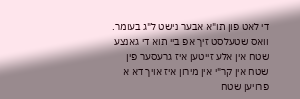די לאט פון תו"א אבער נישט ל"ג בעומר.
וואס שטעלסט זיך אפ ביי תוא די גאנצע שטח אין אלע זייטען איז גרעסער פין שטח אין קר"י אין מירון איז אויך דא א פרויען שטח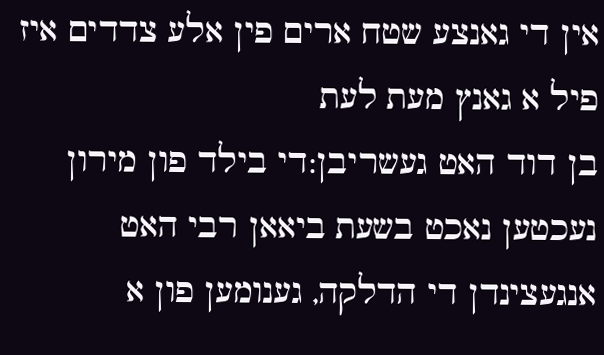אין די גאנצע שטח ארים פין אלע צדדים איז פיל א גאנץ מעת לעת
בן דוד האט געשריבן:די בילד פון מירון נעכטען נאכט בשעת ביאאן רבי האט אנגעצינדן די הדלקה, גענומען פון א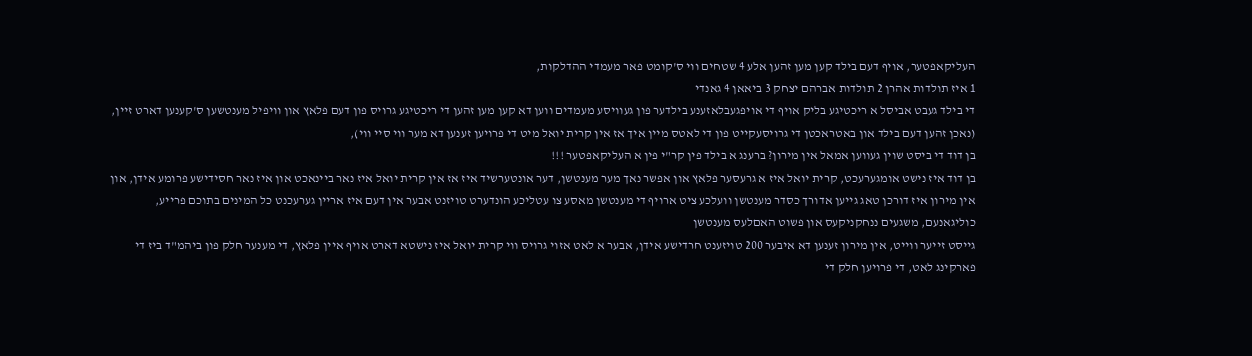העליקאפטער, אויף דעם בילד קען מען זהען אלע 4 שטחים ווי ס'קומט פאר מעמדי ההדלקות,
1 איז תולדות אהרן 2 תולדות אברהם יצחק 3 ביאאן 4 גאנדי
די בילד געבט אביסל א ריכטיגע בליק אויף די אויפגעבלאזענע בילדער פון געוויסע מעמדים ווען דא קען מען זהען די ריכטיגע גרויס פון דעם פלאץ און וויפיל מענטשען ס'קענען דארט זיין, (נאכן זהען דעם בילד און באטראכטן די גרויסעקייט פון די לאטס מיין איך אז אין קרית יואל מיט די פרויען זענען דא מער ווי סיי ווי),
בן דוד די ביסט שוין געווען אמאל אין מירון? ברענג א בילד פין קר"י פין א העליקאפטער !!!
בן דוד איז נישט אומגערעכט, קרית יואל איז א גרעסער פלאץ און אפשר נאך מער מענטשן, דער אונטערשיד איז אז אין קרית יואל איז נאר ביינאכט און איז נאר חסידישע פרומע אידן, און אין מירון איז דורכן טאג גייען אדורך כסדר מענטשן וועלכע ציט ארויף די מענטשן מאסע צו עטליכע הונדערט טויזנט אבער אין דעם איז אריין גערעכנט כל המינים בתוכם פרייע, כוליגאנעם, משגעים ננחקניקעס און פשוט האםלעס מענטשן
גייסט זייער ווייט, אין מירון זענען דא איבער 200 טויזענט חרדישע אידן, אבער א לאט אזוי גרויס ווי קרית יואל איז נישטא דארט אויף איין פלאץ, די מענער חלק פון ביהמ"ד ביז די פארקינג לאט, די פרויען חלק די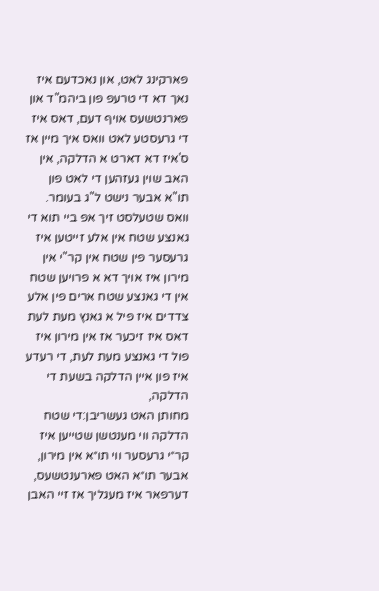פארקינג לאט, און נאכדעם איז נאך דא די טרעפ פון ביהמ"ד און פארנטשעס אויף דעם, דאס איז די גרעסטע לאט וואס איך מיין אז ס'איז דא דארט א הדלקה, אין האב שוין געזהען די לאט פון תו"א אבער נישט ל"ג בעומר.
וואס שטעלסט זיך אפ ביי תוא די גאנצע שטח אין אלע זייטען איז גרעסער פין שטח אין קר"י אין מירון איז אויך דא א פרויען שטח אין די גאנצע שטח ארים פין אלע צדדים איז פיל א גאנץ מעת לעת
דאס איז זיכער אז אין מירון איז פול די גאנצע מעת לעת, די רעדע איז פון איין הדלקה בשעת די הדלקה,
מחותן האט געשריבן:די שטח הדלקה ווי מענטשן שטייען איז קר״י גרעסער ווי תו״א אין מירון, אבער תו״א האט פארענטשעס, דערפאר איז מעגליך אז זיי האבן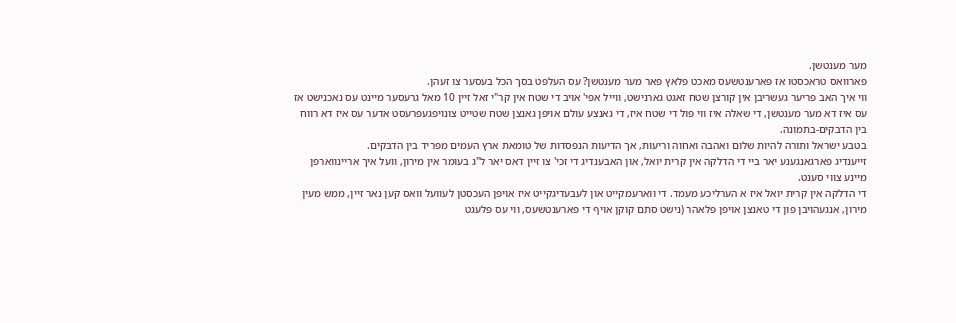מער מענטשן.
פארוואס טראכסטו אז פארענטשעס מאכט פלאץ פאר מער מענטשן? עס העלפט בסך הכל בעסער צו זעהן.
ווי איך האב פריער געשריבן אין קורצן שטח זאגט גארנישט, ווייל אפי' אויב די שטח אין קר"י זאל זיין 10 מאל גרעסער מיינט עס נאכנישט אז עס איז דא מער מענטשן, די שאלה איז ווי פול די שטח איז, די גאנצע עולם אויפן גאנצן שטח שטייט צונויפגעפרעסט אדער עס איז דא רווח בין הדבקים-בתמונה.
בטבע ישראל ותורה להיות שלום ואהבה ואחוה וריעות, אך הדיעות הנפסדות של טומאת ארץ העמים מפריד בין הדבקים.
זייענדיג פארגאנגענע יאר ביי די הדלקה אין קרית יואל, און האבענדיג די זכי' צו זיין דאס יאר ל"ג בעומר אין מירון, וועל איך אריינווארפן מיינע צווי סענט.
די הדלקה אין קרית יואל איז א הערליכע מעמד. די ווארעמקייט און לעבעדיגקייט איז אויפן העכסטן לעוועל וואס קען נאר זיין, ממש מעין מירון, אנגעהויבן פון די טאנצן אויפן פלאהר (נישט סתם קוקן אויף די פארענטשעס, ווי עס פלעגט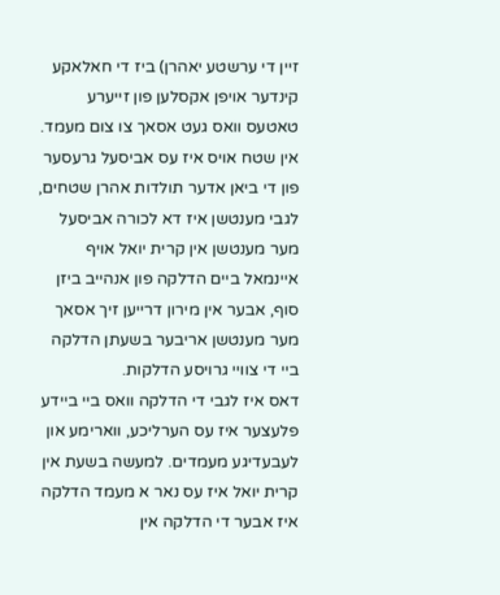זיין די ערשטע יאהרן) ביז די חאלאקע קינדער אויפן אקסלען פון זייערע טאטעס וואס געט אסאך צו צום מעמד. אין שטח אויס איז עס אביסעל גרעסער פון די ביאן אדער תולדות אהרן שטחים, לגבי מענטשן איז דא לכורה אביסעל מער מענטשן אין קרית יואל אויף איינמאל ביים הדלקה פון אנהייב ביזן סוף, אבער אין מירון דרייען זיך אסאך מער מענטשן אריבער בשעתן הדלקה ביי די צוויי גרויסע הדלקות.
דאס איז לגבי די הדלקה וואס ביי ביידע פלעצער איז עס הערליכע, ווארימע און לעבעדיגע מעמדים. למעשה בשעת אין קרית יואל איז עס נאר א מעמד הדלקה איז אבער די הדלקה אין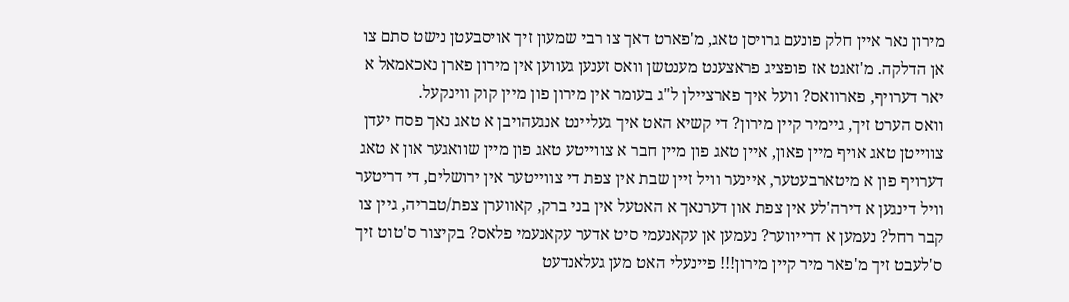מירון נאר איין חלק פונעם גרויסן טאג, מ'פארט דאך צו רבי שמעון זיך אויסבעטן נישט סתם צו אן הדלקה. מ'זאגט אז פופציג פראצענט מענטשן וואס זענען געווען אין מירון פארן נאכאמאל א יאר דערויף, פארוואס? וועל איך פארציילן ל"ג בעומר אין מירון פון מיין קוק ווינקעל.
וואס הערט זיך, גיימיר קיין מירון? די קשיא האט איך געליינט אנגעהויבן א טאג נאך פסח יעדן צווייטן טאג אויף מיין פאון, איין טאג פון מיין חבר א צווייטע טאג פון מיין שוואגער און א טאג דערויף פון א מיטארבעטער, איינער וויל זיין שבת אין צפת די צווייטער אין ירושלים, די דריטער וויל דינגען א דירה'לע אין צפת און דערנאך א האטעל אין בני ברק, קאווערן צפת/טבריה, גיין צו קבר רחל? נעמען א דרייווער? נעמען אן עקאנעמי סיט אדער עקאנעמי פלאס? בקיצור ס'טוט זיך ס'לעבט זיך מ'פאר מיר קיין מירון!!! פיינעלי האט מען געלאנדעט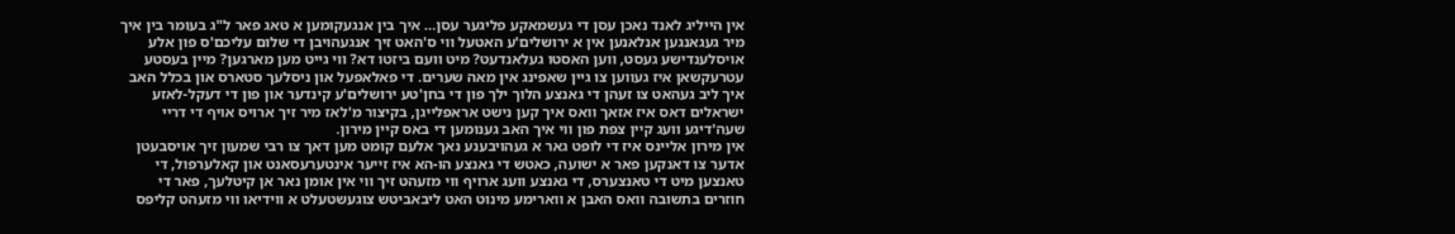אין הייליג לאנד נאכן עסן די געשמאקע פליגער עסן... איך בין אנגעקומען א טאג פאר ל"ג בעומר בין איך מיר געגאנגען אנלאנען אין א ירושלים'ע האטעל ווי ס'האט זיך אנגעהויבן די שלום עליכם'ס פון אלע אויסלענדישע געסט, ווען האסטו געלאנדעט? מיט וועם ביזטו דא? ווי גייט מען מארגען? מיין בעסטע עטרעקשאן איז געווען צו גיין שאפינג אין מאה שערים. די פאלאפעל און ניסלעך סטארס און בכלל האב איך ליב געהאט צו זעהן די גאנצע הלוך ילך פון די בחן'טע ירושלים'ע קינדער און פון די דעקל-לאזע ישראלים דאס איז אזאך וואס איך קען נישט אראפלייגן, בקיצור מ'לאז מיר זיך ארויס אויף די דריי שעה'דיגע וועג קיין צפת פון ווי איך האב גענומען די באס קיין מירון.
אין מירון אליינס איז די לופט גאר א געהויבענע נאך אלעם קומט מען דאך צו רבי שמעון זיך אויסבעטן אדער צו דאנקען פאר א ישועה, כאטש די גאנצע הו-הא איז זייער אינטערעסאנט און קאלערפול, די טאנצען מיט די טאנצערס, די גאנצע וועג ארויף ווי מזעהט זיך ווי אין אומן נאר אן קיטלעך, פאר די חוזרים בתשובה וואס האבן א ווארימע מינוט האט ליבאביטש צוגעשטעלט א ווידיאו ווי מזעהט קליפס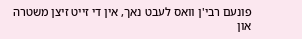פונעם רבי'ן וואס לעבט נאך, אין די זייט זיצן משטרה און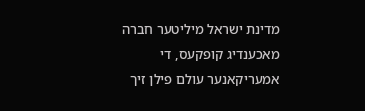מדינת ישראל מיליטער חברה מאכענדיג קופקעס, די אמעריקאנער עולם פילן זיך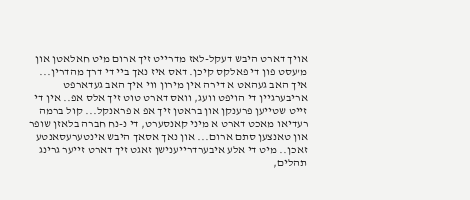אויך דארט היבש דעקל-לאז מדרייט זיך ארום מיט חאלאטן און מ'עסט פון די פאלקס קיכן. דאס איז נאך ביי די דרך מהדרין... איך האב געהאט א דירה אין מירון ווי איך האב געדארפט אריבערגיין די הויפט וועג, וואס דארט טוט זיך אלס אפ.. אין די זייט שטייען פרענקן און בראטן זיך אפ א פראנקל... קול ברמה רעדיאו מאכט דארט א מיני קאנסערט, די נ-נח חברה בלאזן שופר און טאנצען סתם ארום... און נאך אסאך היבש אינטערעסאנטע זאכן.. מיט די אלע איבערדרייענישן זאגט זיך דארט זייער גרינג תהלים,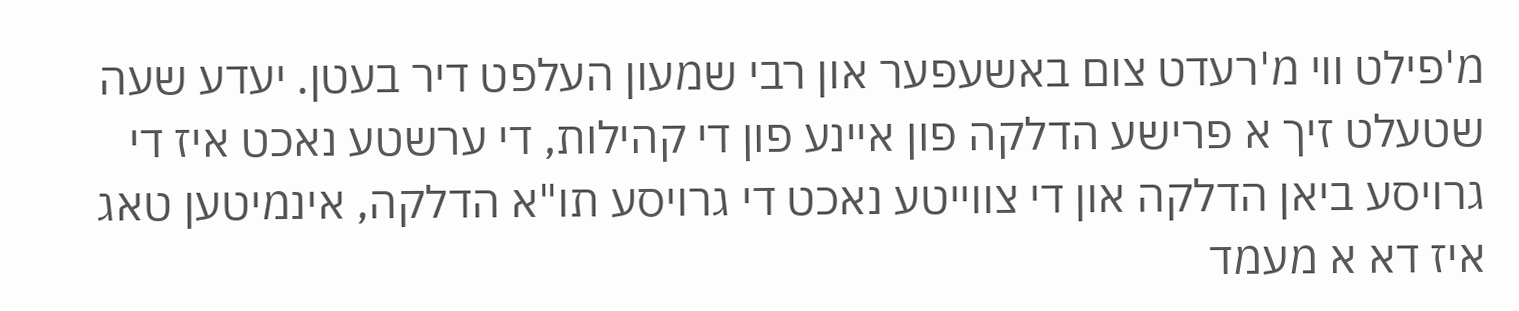מ'פילט ווי מ'רעדט צום באשעפער און רבי שמעון העלפט דיר בעטן. יעדע שעה שטעלט זיך א פרישע הדלקה פון איינע פון די קהילות, די ערשטע נאכט איז די גרויסע ביאן הדלקה און די צווייטע נאכט די גרויסע תו"א הדלקה, אינמיטען טאג איז דא א מעמד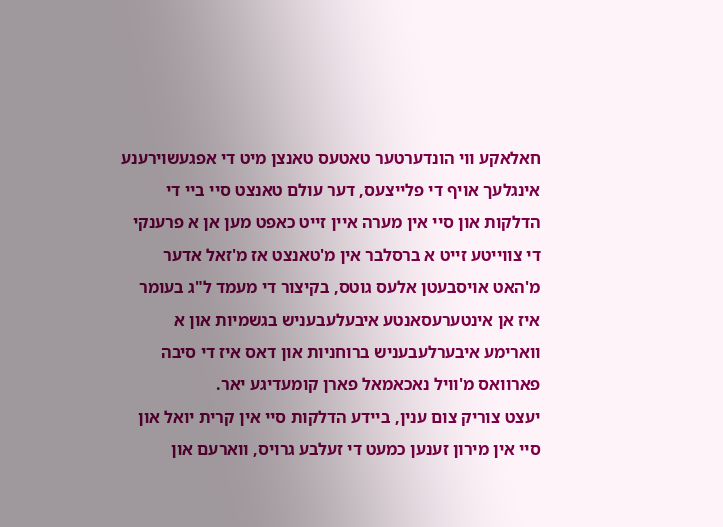חאלאקע ווי הונדערטער טאטעס טאנצן מיט די אפגעשוירענע אינגלעך אויף די פלייצעס, דער עולם טאנצט סיי ביי די הדלקות און סיי אין מערה איין זייט כאפט מען אן א פרענקי די צווייטע זייט א ברסלבר אין מ'טאנצט אז מ'זאל אדער מ'האט אויסבעטן אלעס גוטס, בקיצור די מעמד ל"ג בעומר איז אן אינטערעסאנטע איבעלעבעניש בגשמיות און א ווארימע איבערלעבעניש ברוחניות און דאס איז די סיבה פארוואס מ'וויל נאכאמאל פארן קומעדיגע יאר.
יעצט צוריק צום ענין, ביידע הדלקות סיי אין קרית יואל און סיי אין מירון זענען כמעט די זעלבע גרויס, ווארעם און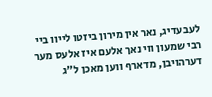לעבעדיג, נאר אין מירון ביזטו לייוו ביי רבי שמעון ווי נאך אלעם איז אלעס מער דערהויבן, מדארף ווען מאכן ל"ג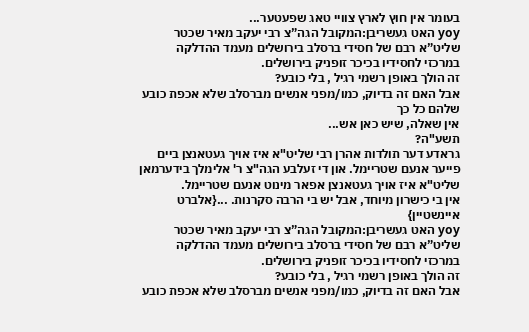בעומר אין חוץ לארץ צוויי טאג שפעטער...
yoy האט געשריבן:המקובל הגה”צ רבי יעקב מאיר שכטר שליט”א רבם של חסידי ברסלב בירושלים מעמד ההדלקה במרכזי לחסידיו בכיכר זופניק בירושלים.
זה הולך באופן רשמי רגיל , בלי כובע?
אבל האם זה בדיוק, כמו/מפני אנשים מברסלב שלא אכפת כובע שלהם כל כך
אין שאלה, שיש כאן אש...
תשע"ה?
גראדע דער תולדות אהרן רבי שליט"א איז אויך געטאנצן ביים פייער אנעם שטריימל. און די זעלבע הגה"צ ר' אלימלך בידערמאן שליט"א איז אויך געטאנצן אפאר מינוט אנעם שטריימל.
אין בי כישרון מיוחד, אבל יש בי הרבה סקרנות. ...{אלברט איינשטיין}
yoy האט געשריבן:המקובל הגה”צ רבי יעקב מאיר שכטר שליט”א רבם של חסידי ברסלב בירושלים מעמד ההדלקה במרכזי לחסידיו בכיכר זופניק בירושלים.
זה הולך באופן רשמי רגיל , בלי כובע?
אבל האם זה בדיוק, כמו/מפני אנשים מברסלב שלא אכפת כובע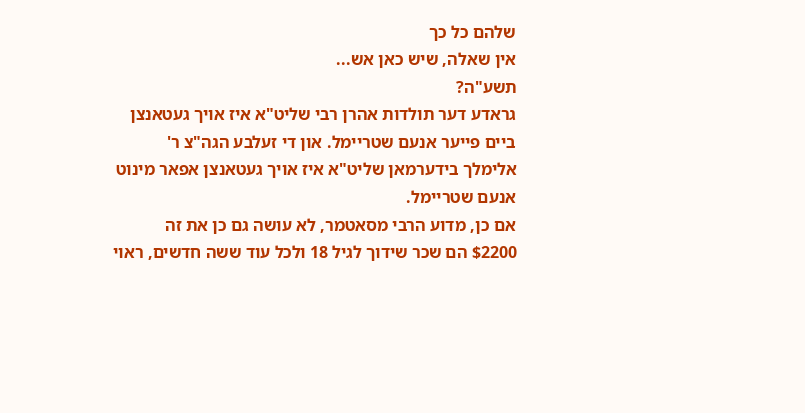שלהם כל כך
אין שאלה, שיש כאן אש...
תשע"ה?
גראדע דער תולדות אהרן רבי שליט"א איז אויך געטאנצן ביים פייער אנעם שטריימל. און די זעלבע הגה"צ ר' אלימלך בידערמאן שליט"א איז אויך געטאנצן אפאר מינוט אנעם שטריימל.
אם כן, מדוע הרבי מסאטמר, לא עושה גם כן את זה
$2200 הם שכר שידוך לגיל 18 ולכל עוד ששה חדשים, ראוי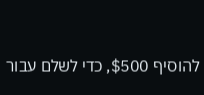להוסיף $500, כדי לשלם עבור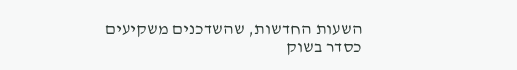השעות החדשות, שהשדכנים משקיעים כסדר בשוק